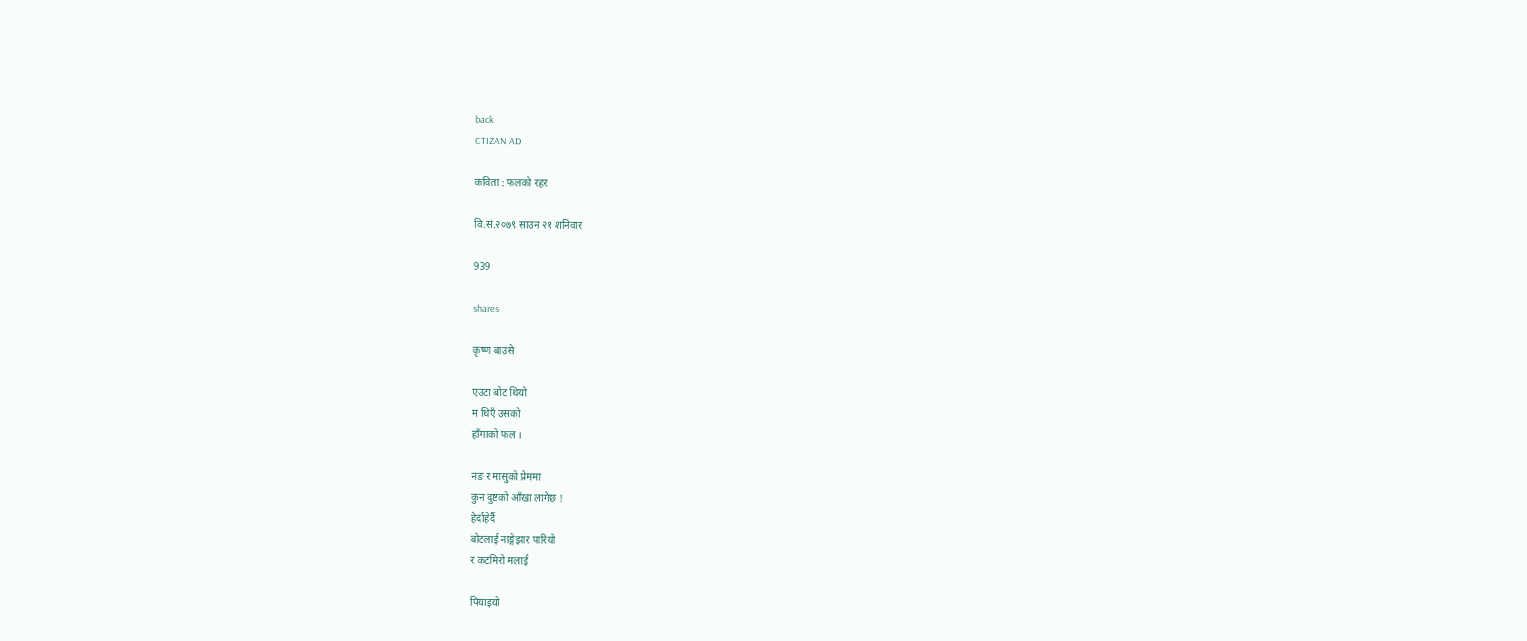back
CTIZAN AD

कविता : फलको रहर

वि.सं.२०७९ साउन २१ शनिवार

939

shares

कृष्ण बाउसे

एउटा बोट थियो
म थिएँ उसको
हाँगाको फल ।

नङ र मासुको प्रेममा
कुन दुष्टको आँखा लागेछ !
हेर्दाहेर्दै
बोटलाई नाङ्गेझार पारियो
र कटमिरो मलाई

पियाइयो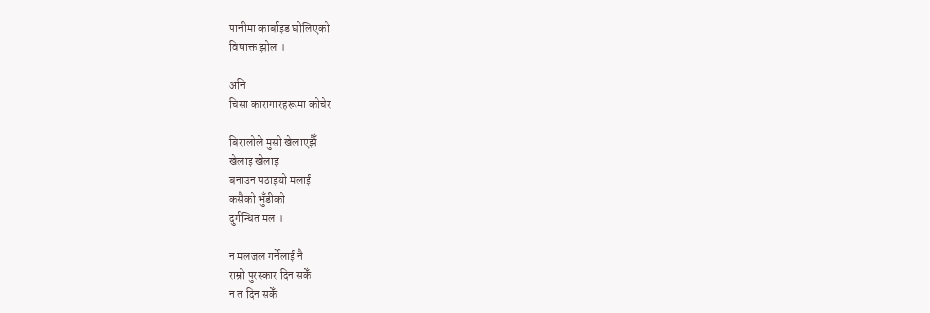पानीमा कार्बाइड घोलिएको
विषाक्त झोल ।

अनि
चिसा कारागारहरूमा कोचेर

बिरालोले मुसो खेलाएझैँ
खेलाइ खेलाइ
बनाउन पठाइयो मलाई
कसैको भुँडीको
दुर्गन्धित मल ।

न मलजल गर्नेलाई नै
राम्रो पुरस्कार दिन सकेँ
न त दिन सकेँ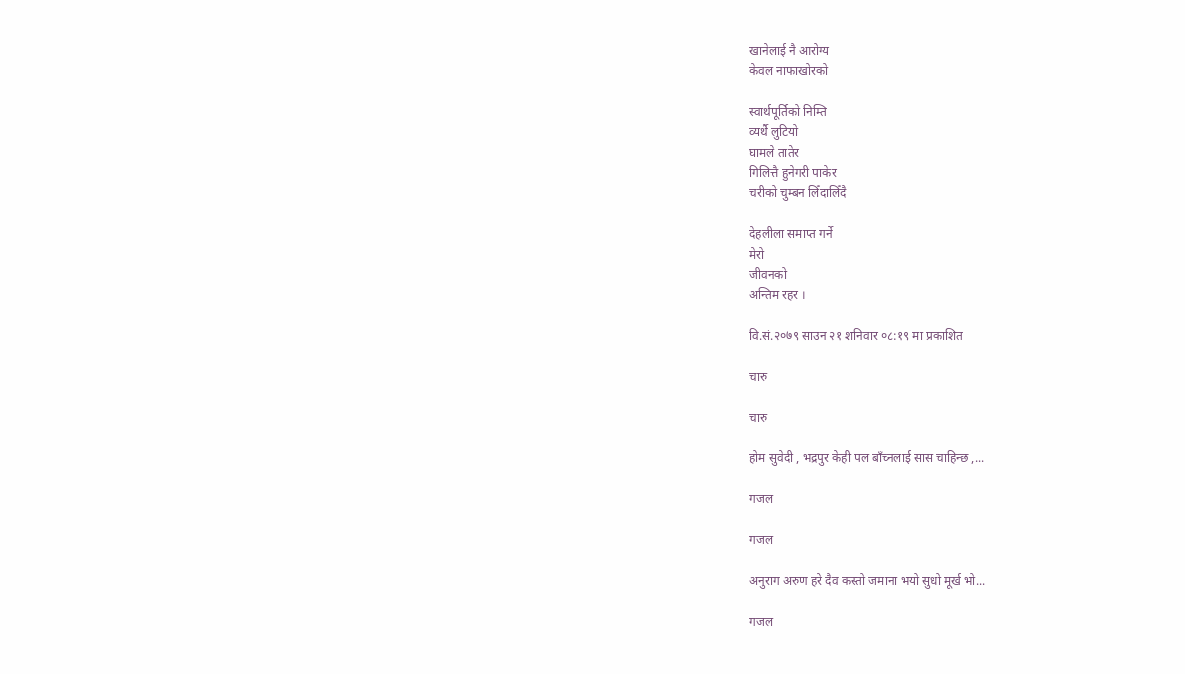खानेलाई नै आरोग्य
केवल नाफाखोरको

स्वार्थपूर्तिको निम्ति
व्यर्थै लुटियो
घामले तातेर
गिलित्तै हुनेगरी पाकेर
चरीको चुम्बन लिँदालिँदै

देहलीला समाप्त गर्ने
मेरो
जीवनको
अन्तिम रहर ।

वि.सं.२०७९ साउन २१ शनिवार ०८:१९ मा प्रकाशित

चारु

चारु

होम सुवेदी , भद्रपुर केही पल बाँच्नलाई सास चाहिन्छ ,...

गजल

गजल

अनुराग अरुण हरे दैव कस्तो जमाना भयो सुधो मूर्ख भो...

गजल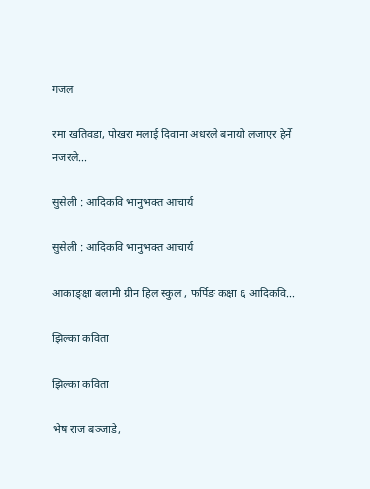गजल

रमा खतिवडा, पोखरा मलाई दिवाना अधरले बनायो लजाएर हेर्ने नजरले...

सुसेली : आदिकवि भानुभक्त आचार्य

सुसेली : आदिकवि भानुभक्त आचार्य

आकाङ्क्षा बलामी ग्रीन हिल स्कुल , फर्पिङ कक्षा ६ आदिकवि...

झिल्का कविता

झिल्का कविता

भेष राज बञ्जाडे,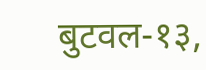बुटवल-१३,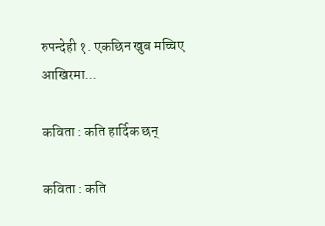रुपन्देही १. एकछिन खुब मच्चिए आखिरमा...

कविता : कति हार्दिक छन्

कविता : कति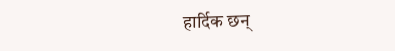हार्दिक छन्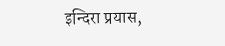इन्दिरा प्रयास,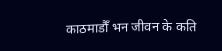काठमाडौँ भन जीवन के कति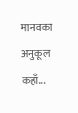मानवका अनुकूल कहाँ...